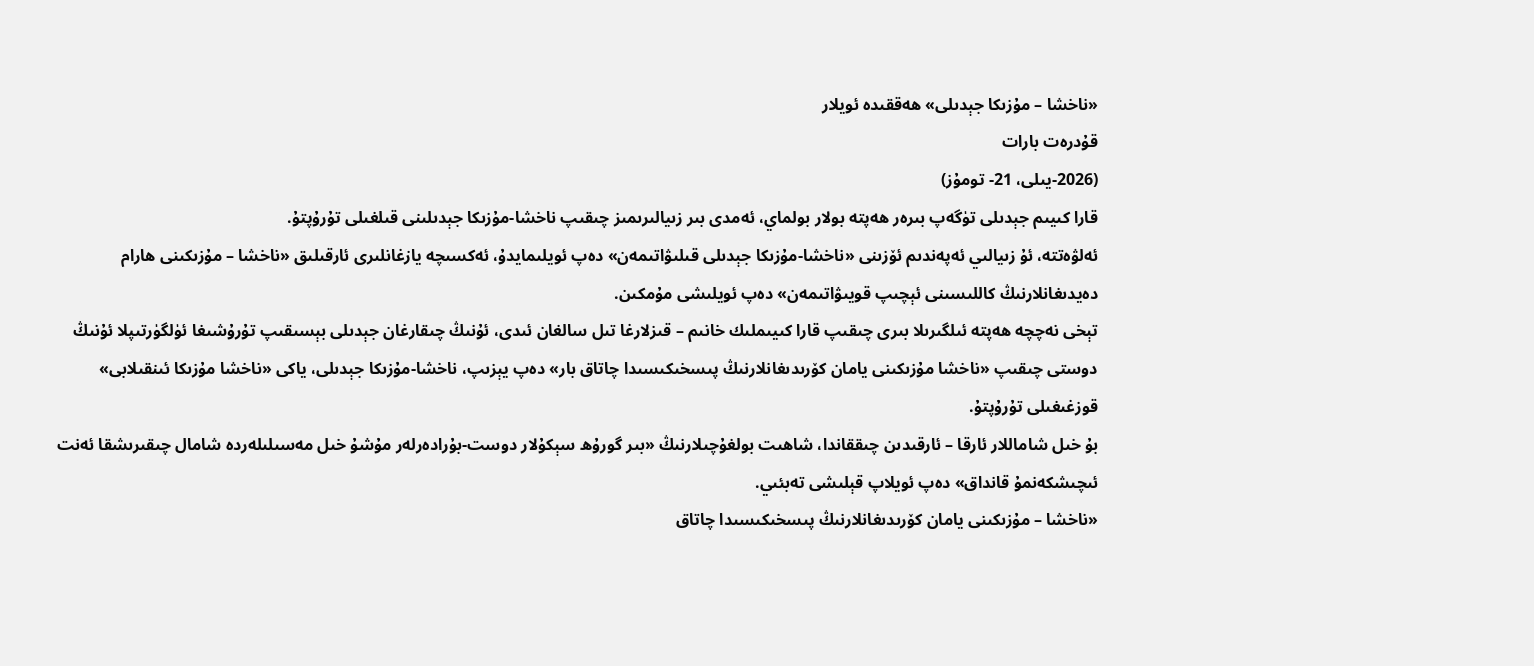«ناخشا – مۇزىكا جېدىلى» ھەققىدە ئويلار
قۇدرەت بارات
(2026-يىلى، 21- تومۇز)
قارا كىيىم جېدىلى تۈگەپ بىرەر ھەپتە بولار بولماي، ئەمدى بىر زىيالىرىمىز چىقىپ ناخشا-مۇزىكا جېدىلىنى قىلغىلى تۇرۇپتۇ.
ئەلۋەتتە، ئۇ زىيالىي ئەپەندىم ئۆزىنى «ناخشا-مۇزىكا جېدىلى قىلىۋاتىمەن» دەپ ئويلىمايدۇ، ئەكسىچە يازغانلىرى ئارقىلىق «ناخشا – مۇزىكىنى ھارام دەيدىغانلارنىڭ كاللىسىنى ئېچىپ قويىۋاتىمەن» دەپ ئويلىشى مۇمكىن.
تېخى نەچچە ھەپتە ئىلگىرىلا بىرى چىقىپ قارا كىيىملىك خانىم – قىزلارغا تىل سالغان ئىدى، ئۇنىڭ چىقارغان جېدىلى بېسىقىپ تۇرۇشىغا ئۈلگۈرتىپلا ئۇنىڭ دوستى چىقىپ «ناخشا مۇزىكىنى يامان كۆرىدىغانلارنىڭ پىسخىكىسىدا چاتاق بار» دەپ يېزىپ، ناخشا-مۇزىكا جېدىلى، ياكى «ناخشا مۇزىكا ئىنقىلابى» قوزغىغىلى تۇرۇپتۇ.
بۇ خىل شاماللار ئارقا – ئارقىدىن چىققاندا، شاھىت بولغۇچىلارنىڭ «بىر گورۇھ سېكۇلار دوست-بۇرادەرلەر مۇشۇ خىل مەسىلىلەردە شامال چىقىرىشقا ئەنت ئىچىشكەنمۇ قانداق» دەپ ئويلاپ قېلىشى تەبئىي.
«ناخشا – مۇزىكىنى يامان كۆرىدىغانلارنىڭ پىسخىكىسىدا چاتاق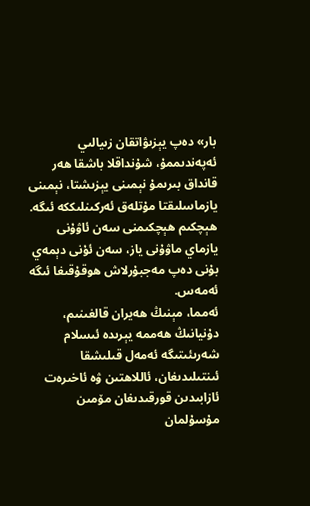بار» دەپ يېزىۋاتقان زىيالىي ئەپەندىممۇ، شۇنداقلا باشقا ھەر قانداق بىرىمۇ نېمىنى يېزىشتا، نېمىنى يازماسلىقتا مۇتلەق ئەركىنلىككە ئىگە. ھېچكىم ھېچكىمنى سەن ئاۋۇنى يازماي ماۋۇنى ياز، سەن ئۇنى دېمەي بۇنى دەپ مەجبۇرلاش ھوقۇقىغا ئىگە ئەمەس.
ئەمما، مېنىڭ ھەيران قالغىنىم، دۇنيانىڭ ھەممە يېرىدە ئىسلام شەرىئىتىگە ئەمەل قىلىشقا ئىنتىلىدىغان، ئاللاھتىن ۋە ئاخىرەت ئازابىدىن قورقىدىغان مۆمىن مۇسۇلمان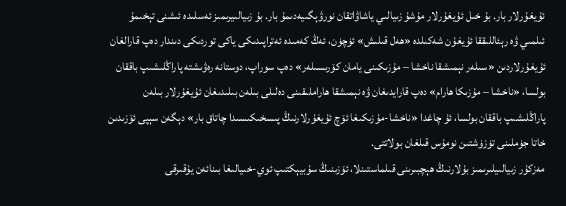ئۇيغۇرلار بار. بۇ خىل ئۇيغۇرلار مۇشۇ زىيالىي ياشاۋاتقان نورۋېگىيەدىمۇ بار. بۇ زىيالىيرىمىز ئەسلىدە ئىشنى تېخىمۇ ئىلمىي ۋە رېئاللىققا ئۇيغۇن شەكىلدە «ھەل قىلىش» ئۈچۈن، ئەڭ كەمىدە ئەتراپىدىكى ياكى توردىكى دىندار دەپ قارالغان ئۇيغۇرلاردىن «سىلەر نېمىشقا ناخشا – مۇزىكىنى يامان كۆرىسىلەر» دەپ سوراپ، دوستانە رەۋىشتە پاراڭلىشىپ باققان بولسا، «ناخشا – مۇزىكا ھارام» دەپ قارايدىغان ۋە نېمىشقا ھاراملىقىنى دەلىلى بىلەن بىلىدىغان ئۇيغۇرلار بىلەن پاراڭلىشىپ باققان بولسا، ئۇ چاغدا «ناخشا-مۇزىكىغا ئۆچ ئۇيغۇرلارنىڭ پىسخىكىسىدا چاتاق بار» دېگەن سېپى ئۆزىدىن خاتا جۈملىنى تۈزۈشتىن نومۇس قىلغان بولاتتى.
مەزكۇر زىيالىيلىرىمىز بۇلارنىڭ ھېچبىرىنى قىلماستىنلا، ئۆزىنىڭ سۇبيېكتىپ ئوي-خىيالىغا بىنائەن يۇقىرقى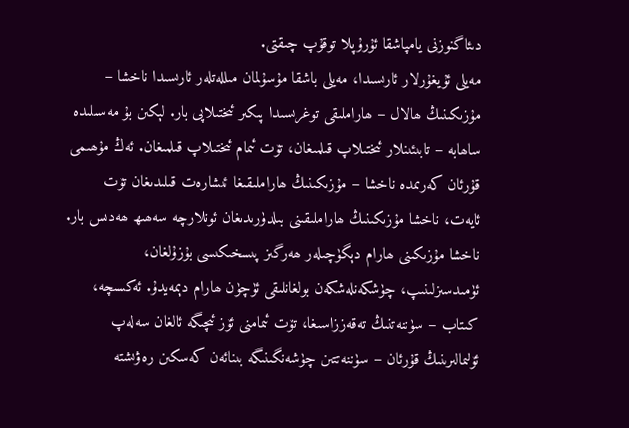دىئاگنوزنى يامپاشقا ئۇرۇپلا توقۇپ چىقتى.
مەيلى ئۇيغۇرلار ئارىسىدا، مەيلى باشقا مۇسۇلمان مىللەتلەر ئارىسىدا ناخشا – مۇزىكىنىڭ ھالال – ھاراملىقى توغرىسىدا پىكىر ئىختىلاپى بار. لېكىن بۇ مەسىلىدە ساھابە – تابىئىنلار ئىختىلاپ قىلمىغان، تۆت ئىمام ئىختىلاپ قىلمىغان. ئەڭ مۇھىمى قۇرئان كەرىمدە ناخشا – مۇزىكىنىڭ ھاراملىقىغا ئىشارەت قىلىدىغان تۆت ئايەت، ناخشا مۇزىكىنىڭ ھاراملىقىنى بىلدۈرىدىغان ئونلارچە سەھىھ ھەدىس بار.
ناخشا مۇزىكىنى ھارام دېگۈچىلەر ھەرگىز پىسخىكىسى بۇزۇلغان، ئۈمىدسىزلىنىپ، چۈشكەنلەشكەن بولغانلىقى ئۈچۈن ھارام دېمەيدۇ. ئەكسىچە، كىتاب – سۈننەتنىڭ تەقەززاسىغا، تۆت ئىمامنى ئۆز ئىچىگە ئالغان سەلەپ ئۆلىمالىرىنىڭ قۇرئان – سۈننەتتىن چۈشەنگىنىگە بىنائەن كەسكىن رەۋىشتە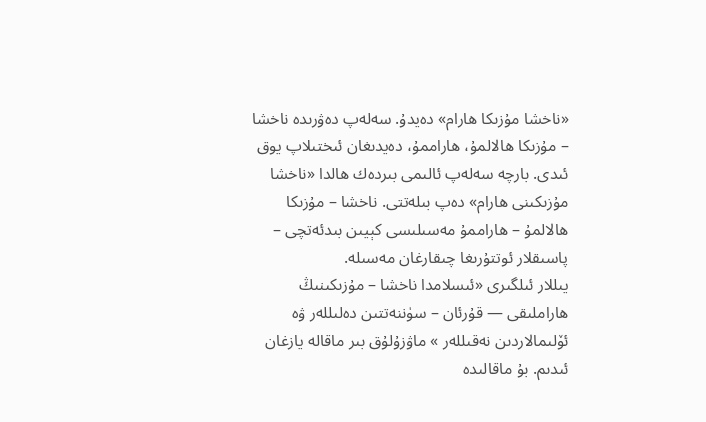«ناخشا مۇزىكا ھارام» دەيدۇ. سەلەپ دەۋرىدە ناخشا – مۇزىكا ھالالمۇ، ھاراممۇ، دەيدىغان ئىختىلاپ يوق ئىدى. بارچە سەلەپ ئالىمى بىردەك ھالدا «ناخشا مۇزىكىنى ھارام» دەپ بىلەتتى. ناخشا – مۇزىكا ھالالمۇ – ھاراممۇ مەسىلىسى كېيىن بىدئەتچى – پاسىقلار ئوتتۇرىغا چىقارغان مەسىلە.
يىللار ئىلگىرى «ئىسلامدا ناخشا – مۇزىكىنىڭ ھاراملىقى — قۇرئان – سۈننەتتىن دەلىللەر ۋە ئۆلىمالاردىن نەقىللەر » ماۋزۇلۇق بىر ماقالە يازغان ئىدىم. بۇ ماقالىدە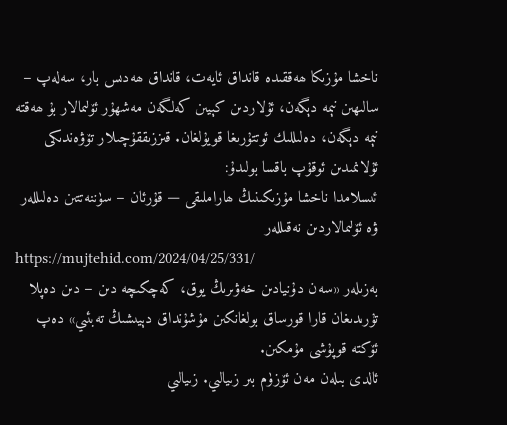ناخشا مۇزىكا ھەققىدە قانداق ئايەت، قانداق ھەدىس بار، سەلەپ – سالىھىن نېمە دېگەن، ئۇلاردىن كېيىن كەلگەن مەشھۇر ئۆلىمالار بۇ ھەقتە نېمە دېگەن، دەلىللىك ئوتتۇرىغا قويۇلغان. قىززىققۇچىلار تۆۋەندىكى ئۇلانمىدىن ئوقۇپ باقسا بولىدۇ:
ئىسلامدا ناخشا مۇزىكىنىڭ ھاراملىقى — قۇرئان – سۈننەتتىن دەلىللەر ۋە ئۆلىمالاردىن نەقىللەر
https://mujtehid.com/2024/04/25/331/
بەزىلەر «سەن دۇنيادىن خەۋىرىڭ يوق، كەچكىچە دىن – دىن دەپلا تۇرىدىغان قارا قورساق بولغانكىن مۇشۇنداق دېيىشىڭ تەبئىي» دەپ ئۆكتە قوپۇشى مۇمكىن.
ئالدى بىلەن مەن ئۆزۈم بىر زىيالىي. زىيالىي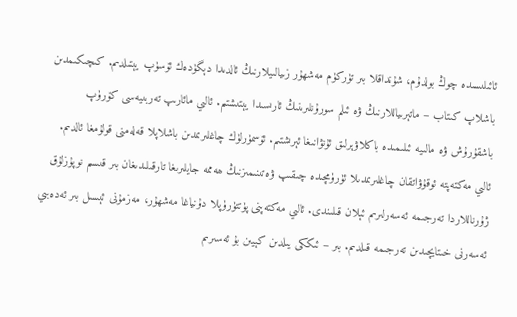ئائىلىسىدە چوڭ بولدۇم، شۇنداقلا بىر تۈركۈم مەشھۇر زىيالىيلارنىڭ ئالدىدا دېگۈدەك ئۆسۈپ يېتىلدىم. كىچىكىمدىن باشلاپ كىتاب – ماتېرىياللارنىڭ ۋە ئىلم سورۇنلىرىنىڭ ئارىسىدا يېتىشتىم. ئالىي مائارىپ تەربىيەسى كۆرۈپ باشقۇرۇش ۋە مالىيە ئىلىمىدە باكلاۋېرلىق ئۇنۋانىغا ئېرىشتىم. ئۆسمۈرلۈك چاغلىرىمدىن باشلاپلا قەلەمنى قولۇمغا ئالدىم. ئالىي مەكتەپتە ئوقۇۋاتقان چاغلىرىمدىلا ئۈرۈمچىدە چىقىپ ۋەتىنىمىزنىڭ ھەممە جايلىرىغا تارقىلىدىغان بىر قىسىم نوپۇزلۇق ژۇرناللاردا تەرجىمە ئەسەرلىرىم ئېلان قىلىندى. ئالىي مەكتەپنى پۈتتۈرۈپلا دۇنياغا مەشھۇر، مەزمۇنى ئېسىل بىر ئەدەبىي ئەسەرنى خىتايچىدىن تەرجىمە قىلدىم. بىر – ئىككى يىلدىن كېيىن بۇ ئەسىرىم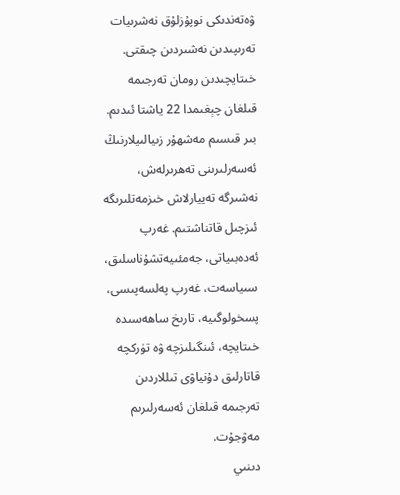ۋەتەندىكى نوپۇزلۇق نەشرىيات تەرىپىدىن نەشىردىن چىقتى. خىتايچىدىن رومان تەرجىمە قىلغان چېغىمدا 22 ياشتا ئىدىم. بىر قىسىم مەشھۇر زىيالىيلارنىڭ ئەسەرلىرىنى تەھرىرلەش، نەشىرگە تەييارلاش خىزمەتلىرىگە ئىزچىل قاتناشتىم. غەرپ ئەدەبىياتى، جەمئىيەتشۇناسلىق، سىياسەت، غەرپ پەلسەپىسى، پسخولوگىيە، تارىخ ساھەسىدە خىتايچە، ئىنگىلىزچە ۋە تۈركچە قاتارلىق دۇنياۋى تىللاردىن تەرجىمە قىلغان ئەسەرلىرىم مەۋجۇت.
دىنىي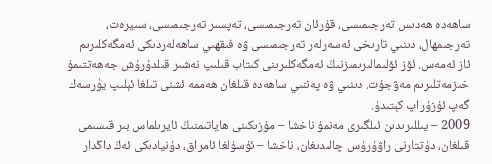ساھەدە ھەدىس تەرجىمىسى، قۇرئان تەرجىمىسى، تەپسىر تەرجىمىسى، سىيرەت، تەرجىمھال، دىنىي تارىخى ئەسەرلەر تەرجىمىسى ۋە فىقھىي ساھەلەردىكى ئەمگەكلىرىم ئاز ئەمەس. ئۆز ئۆلىمالىرىمىزنىڭ ئەمگەكلىرىنى كىتاب قىلىپ نەشىر قىلدۇرۇش جەھەتتىمۇ خىزمەتلىرىم مەۋجۇت. دىنىي ۋە پەننىي ساھەدە قىلغان ھەممە ئشنى تىلغا ئېلىپ يۈرسەك گەپ ئۇزۇراپ كېتىدۇ.
2009 – يىللىرىدىن ئىلگىرى مەنمۇ ناخشا – مۇزىكىنى ھاياتىمنىڭ ئايرىلماس بىر قىسىمى قىلغان، دۇتتارنى راۋۇرۇس چالىدىغان، ناخشا – ئۇسۇلغا ئامراق، دۇنيادىكى ئەڭ داڭدار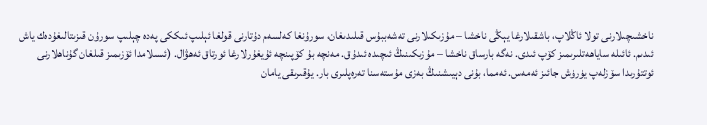ناخشىچىلارنى تولا ئاڭلاپ، باشقىلارغا يېڭى ناخشا – مۇزىكىلارنى تەشەببۇس قىلىدىغان، سورۇنغا كەلسەم دۇتارنى قولغا ئېلىپ ئىككى پەدە چېلىپ سورۇن قىزىتالىغۇدەك ياش ئىدىم. ئائىلە ساياھەتلىرىمىز كۆپ ئىدى. نەگە بارساق ناخشا – مۇزىكىنىڭ ئىچىدە ئىدۇق. مەنچە بۇ كۆپىنچە ئۇيغۇرلارغا ئورتاق ئەھۋال. (ئىسلامدا ئۆزىمىز قىلغان گۇناھلارنى ئوتتۇرىدا سۆزلەپ يۈرۈش جائىز ئەمەس. ئەمما، بۇنى دېيىشنىڭ بەزى مۇستەسنا تەرەپلىرى بار. يۇقىرىقى يامان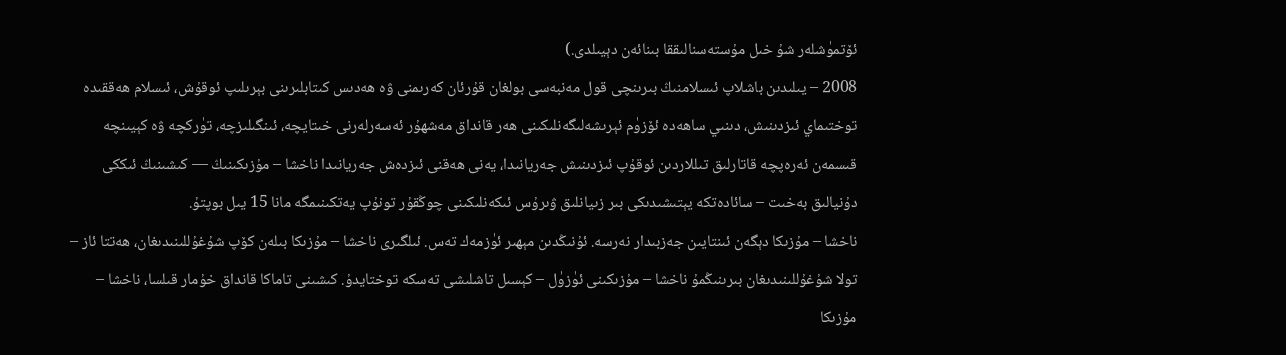ئۆتمۈشلەر شۇ خىل مۇستەسنالىققا بىنائەن دېيىلدى.)
2008 – يىلىدىن باشلاپ ئىسلامنىڭ بىرىنچى قول مەنبەسى بولغان قۇرئان كەرىمنى ۋە ھەدىس كىتابلىرىنى بېرىلىپ ئوقۇش، ئىسلام ھەققىدە توختىماي ئىزدىنىش، دىنىي ساھەدە ئۆزۈم ئېرىشەلىگەنلىكىنى ھەر قانداق مەشھۇر ئەسەرلەرنى خىتايچە، ئىنگىلىزچە، تۈركچە ۋە كېيىنچە قىسمەن ئەرەپچە قاتارلىق تىللاردىن ئوقۇپ ئىزدىنىش جەريانىدا، يەنى ھەقنى ئىزدەش جەريانىدا ناخشا – مۇزىكىنىڭ — كىشىنىڭ ئىككى دۇنيالىق بەخىت – سائادەتكە يېتىشىدىكى بىر زىيانلىق ۋىرۇس ئىكەنلىكىنى چوڭقۇر تونۇپ يەتكىنىمگە مانا 15 يىل بوپتۇ.
ناخشا – مۇزىكا دېگەن ئىنتايىن جەزبىدار نەرسە. ئۇنىڭدىن مېھىر ئۈزمەك تەس. ئىلگىرى ناخشا – مۇزىكا بىلەن كۆپ شۇغۇللىنىدىغان، ھەتتا ئاز – تولا شۇغۇللىنىدىغان بىرىنىڭمۇ ناخشا – مۇزىكىنى ئۈزۈل – كېسىل تاشلىشى تەسكە توختايدۇ. كىشىنى تاماكا قانداق خۇمار قىلسا، ناخشا – مۇزىكا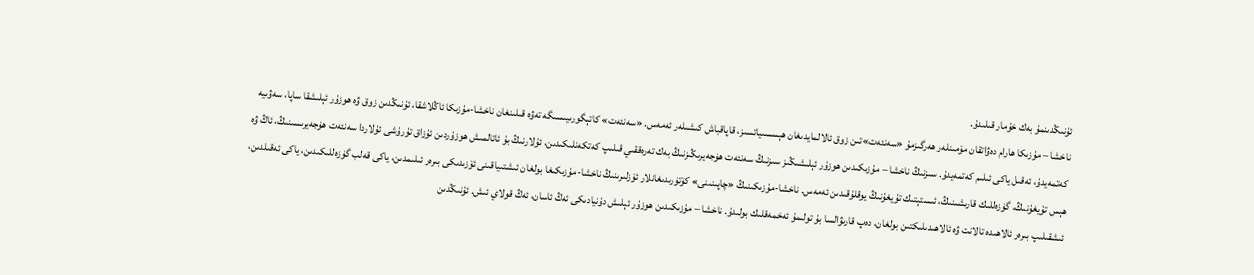ئۇنىڭدىنمۇ بەك خۇمار قىلىدۇ.
ناخشا – مۇزىكا ھارام دەۋاتقان مۆمىنلەر ھەرگىزمۇ «سەنئەت»تىن زوق ئالالمايدىغان ھېسسىياتسىز، قاپاقباش كىشىلەر ئەمەس. «سەنئەت» كاتېگورىيىسىگە تەۋە قىلىنغان ناخشا-مۇزىكا ئاڭلاشقا، ئۇنىڭدىن زوق ۋە ھوزۇر ئېلىشقا ساپا، سەۋىيە كەتمەيدۇ، ئەقىل ياكى ئىلىم كەتمەيدۇ. سىزنىڭ ناخشا – مۇزىكىدىن ھوزۇر ئېلىشىڭىز سىزنىڭ سەنئەت ھۈجەيرىڭىزنىڭ بەك تەرەققىي قىلىپ كەتكەنلىكىدىن، ئۇلارنىڭ بۇ ئاتالمىش ھوزۇردىن ئۇزاق تۇرۇشى ئۇلاردا سەنئەت ھۈجەيرىسىنىڭ، ئاڭ ۋە ھېس تۇيغۇنىڭ، گۈزەللىك قارىشىنىڭ، ئىستېتىك تۇيغۇنىڭ يوقلۇقىدىن ئەمەس. ناخشا-مۇزىكىنىڭ «چاپىنىنى» كۆتۈرىدىغانلار ئۆزلىرىنىڭ ناخشا-مۇزىكىغا بولغان ئىشتىياقىنى ئۆزىدىكى بىرەر ئىلىمدىن، ياكى قەلب گۈزەللىكىدىن، ياكى ئەقىلدىن، ئىشقىلىپ بىرەر ئالاھىدە تالانت ۋە ئالاھىدىلىكتىن بولغان، دەپ قارىۋالسا بۇ تولىمۇ ئەخمەقلىك بولىدۇ. ناخشا – مۇزىكىدىن ھوزۇر ئېلىش دۇنيادىكى ئەڭ ئاسان، ئەڭ قولاي ئىش. ئۇنىڭدىن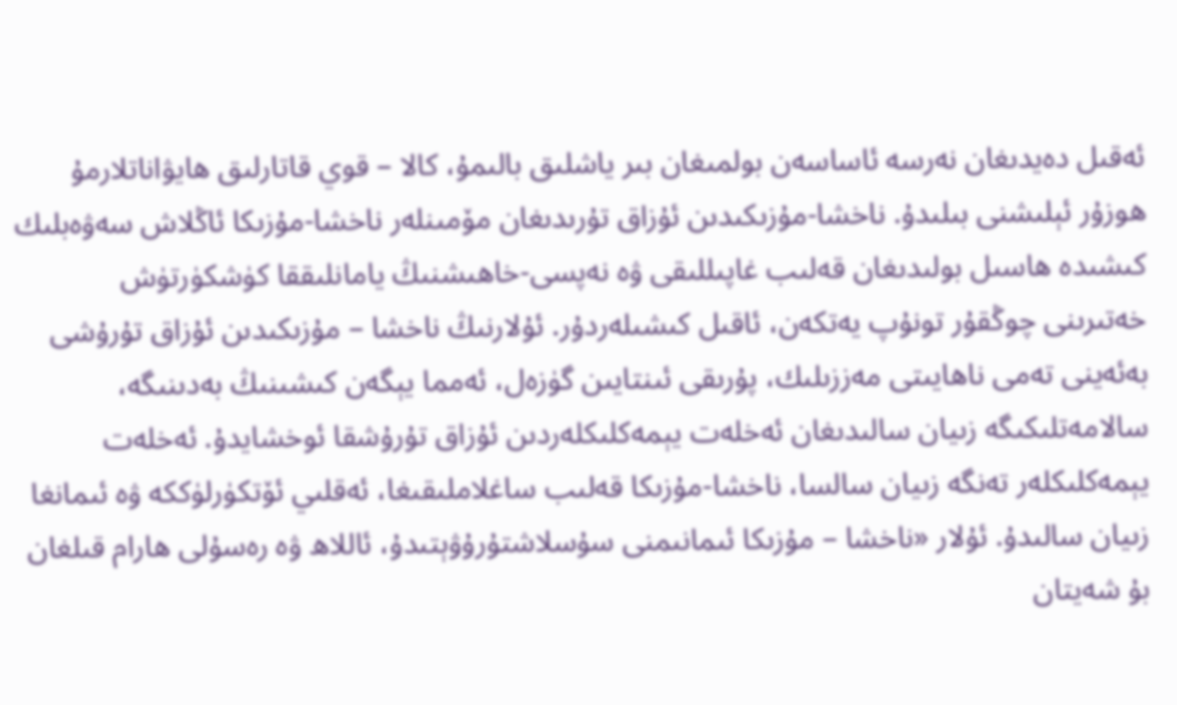ئەقىل دەيدىغان نەرسە ئاساسەن بولمىغان بىر ياشلىق بالىمۇ، كالا – قوي قاتارلىق ھايۋاناتلارمۇ ھوزۇر ئېلىشنى بىلىدۇ. ناخشا-مۇزىكىدىن ئۇزاق تۇرىدىغان مۆمىنلەر ناخشا-مۇزىكا ئاڭلاش سەۋەبلىك كىشىدە ھاسىل بولىدىغان قەلىب غاپىللىقى ۋە نەپسى-خاھىشنىڭ يامانلىققا كۈشكۈرتۈش خەتىرىنى چوڭقۇر تونۇپ يەتكەن، ئاقىل كىشىلەردۇر. ئۇلارنىڭ ناخشا – مۇزىكىدىن ئۇزاق تۇرۇشى بەئەينى تەمى ناھايىتى مەززىلىك، پۇرىقى ئىنتايىن گۈزەل، ئەمما يېگەن كىشىنىڭ بەدىنىگە، سالامەتلىكىگە زىيان سالىدىغان ئەخلەت يېمەكلىكلەردىن ئۇزاق تۇرۇشقا ئوخشايدۇ. ئەخلەت يېمەكلىكلەر تەنگە زىيان سالسا، ناخشا-مۇزىكا قەلىب ساغلاملىقىغا، ئەقلىي ئۆتكۈرلۈككە ۋە ئىمانغا زىيان سالىدۇ. ئۇلار «ناخشا – مۇزىكا ئىمانىمنى سۇسلاشتۇرۇۋېتىدۇ، ئاللاھ ۋە رەسۇلى ھارام قىلغان بۇ شەيتان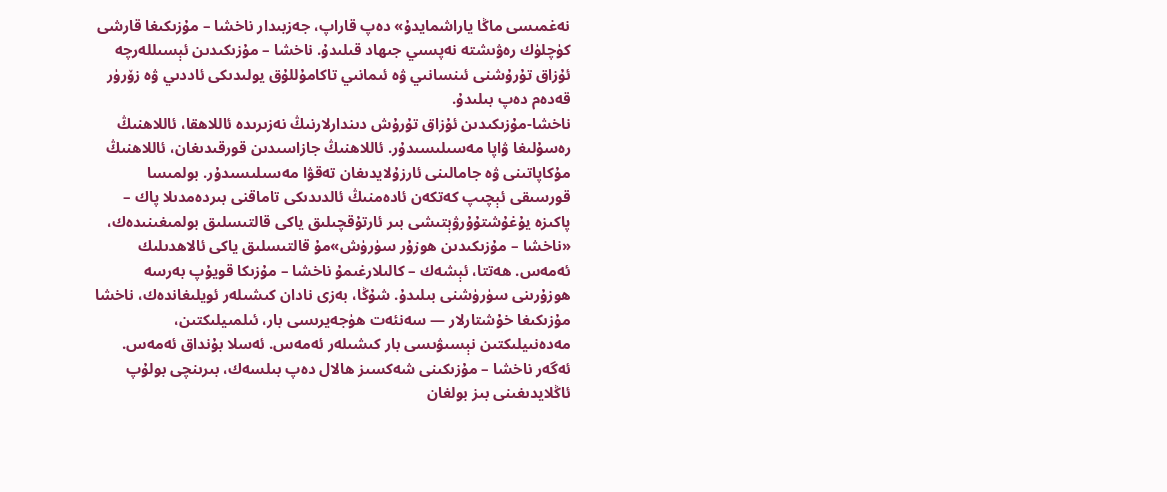نەغمىسى ماڭا ياراشمايدۇ» دەپ قاراپ، جەزبىدار ناخشا – مۇزىكىغا قارشى كۈچلۈك رەۋىشتە نەپسىي جىھاد قىلىدۇ. ناخشا – مۇزىكىدىن ئېسىللەرچە ئۇزاق تۇرۇشنى ئىنسانىي ۋە ئىمانىي تاكامۇللۇق يولىدىكى ئاددىي ۋە زۆرۈر قەدەم دەپ بىلىدۇ.
ناخشا-مۇزىكىدىن ئۇزاق تۇرۇش دىندارلارنىڭ نەزىرىدە ئاللاھقا، ئاللاھنىڭ رەسۇلىغا ۋاپا مەسىلىسىدۇر. ئاللاھنىڭ جازاسىدىن قورقىدىغان، ئاللاھنىڭ مۇكاپاتىنى ۋە جامالىنى ئارزۇلايدىغان تەقۋا مەسىلىسىدۇر. بولمىسا قورسىقى ئېچىپ كەتكەن ئادەمنىڭ ئالدىدىكى تاماقنى بىردەمدىلا پاك – پاكىزە يۇغۇشتۇۇرۋېتىشى بىر ئارتۇقچىلىق ياكى قالتىسلىق بولمىغىنىدەك، «ناخشا – مۇزىكىدىن ھوزۇر سۈرۈش»مۇ قالتىسلىق ياكى ئالاھدىلىك ئەمەس. ھەتتا، ئېشەك – كالىلارغىمۇ ناخشا – مۇزىكا قويۇپ بەرسە ھوزۇرىنى سۈرۈشنى بىلىدۇ. شۇڭا، بەزى نادان كىشىلەر ئويلىغاندەك، ناخشا مۇزىكىغا خۇشتارلار — سەنئەت ھۈجەيرىسى بار، ئىلمىيلىكتىن، مەدەنىيلىكتىن نېسىۋىسى بار كىشىلەر ئەمەس. ئەسلا بۇنداق ئەمەس.
ئەگەر ناخشا – مۇزىكىنى شەكسىز ھالال دەپ بىلسەك، بىرىنچى بولۇپ ئاڭلايدىغىنى بىز بولغان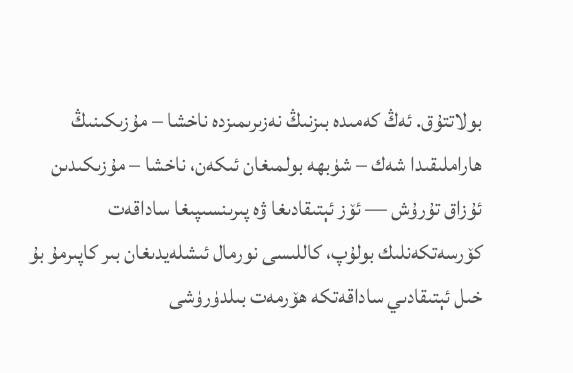بولاتتۇق. ئەڭ كەمىدە بىزنىڭ نەزىرىمىزدە ناخشا – مۇزىكىنىڭ ھاراملىقىدا شەك – شۈبھە بولمىغان ئىكەن، ناخشا – مۇزىكىدىن ئۇزاق تۇرۇش — ئۆز ئېتىقادىغا ۋە پىرىنسىپىغا ساداقەت كۆرسەتكەنلىك بولۇپ، كاللىسى نورمال ئىشلەيدىغان بىر كاپىرمۇ بۇ خىل ئېتىقادىي ساداقەتكە ھۆرمەت بىلدۈرۈشى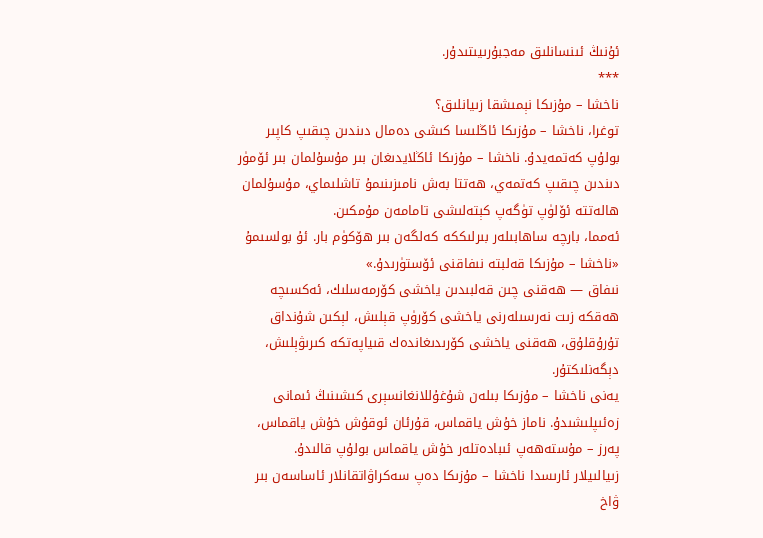ئۇنىڭ ئىنسانلىق مەجبۇرىيىتىدۇر.
***
ناخشا – مۇزىكا نېمىشقا زىيانلىق؟
توغرا، ناخشا – مۇزىكا ئاڭلىسا كىشى دەمال دىندىن چىقىپ كاپىر بولۇپ كەتمەيدۇ. ناخشا – مۇزىكا ئاڭلايدىغان بىر مۇسۇلمان بىر ئۆمۈر دىندىن چىقىپ كەتمەي، ھەتتا بەش نامىزىنىمۇ تاشلىماي، مۇسۇلمان ھالەتتە ئۆلۈپ تۈگەپ كېتەلىشى تامامەن مۇمكىن.
ئەمما، بارچە ساھابىلەر بىرلىككە كەلگەن بىر ھۆكۈم بار. ئۇ بولسىمۇ «ناخشا – مۇزىكا قەلبتە نىفاقنى ئۆستۈرىدۇ.»
نىفاق — ھەقنى چىن قەلبىدىن ياخشى كۆرمەسلىك، ئەكسىچە ھەقكە زىت نەرسىلەرنى ياخشى كۆرۈپ قېلىش، لېكىن شۇنداق تۇرۇقلۇق، ھەقنى ياخشى كۆرىدىغاندەك قىياپەتكە كىرىۋېلىش، دېگەنلىكتۇر.
يەنى ناخشا – مۇزىكا بىلەن شۇغۇللانغانسېرى كىشىنىڭ ئىمانى زەئىپلىشىدۇ. ناماز خۇش ياقماس، قۇرئان ئوقۇش خۇش ياقماس، پەرز – مۇستەھەپ ئىبادەتلەر خۇش ياقماس بولۇپ قالىدۇ.
زىيالىيلار ئارىسدا ناخشا – مۇزىكا دەپ سەكراۋاتقانلار ئاساسەن بىر ۋاخ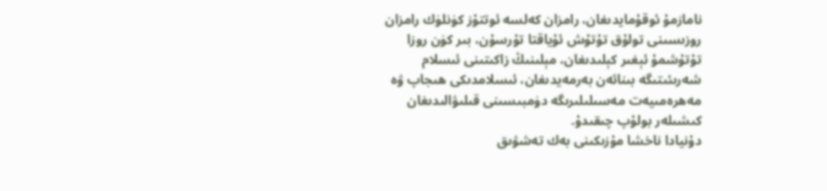نامازمۇ ئوقۇمايدىغان، رامزان كەلسە ئوتتۇز كۈنلۈك رامزان روزىسىنى تولۇق تۇتۇش ئۇياقتا تۇرسۇن، بىر كۈن روزا تۇتۇشمۇ ئېغىر كېلىدىغان، مېلىنىڭ زاكىتىنى ئىسلام شەرىئىتىگە بىنائەن بەرمەيدىغان، ئىسلامدىكى ھىجاپ ۋە مەھرەمىيەت مەسىلىلىرىگە دۈمبىسىنى قىلىۋالىدىغان كىشىلەر بولۇپ چىقىدۇ.
دۇنيادا ناخشا مۇزىكىنى بەك تەشۋىق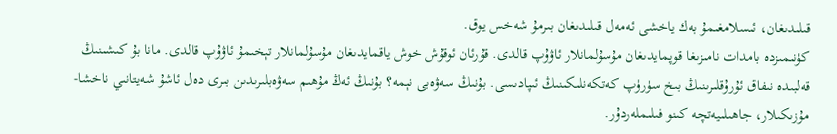قىلىدىغان، ئىسلامغىمۇ بەك ياخشى ئەمەل قىلىدىغان بىرمۇ شەخس يوق.
كۈنىمىزدە بامدات نامىزىغا قوپمايدىغان مۇسۇلمانلار ئاۋۇپ قالدى. قۇرئان ئوقۇش خوش ياقمايدىغان مۇسۇلمانلار تېخىمۇ ئاۋۇپ قالدى. مانا بۇ كىشىنىڭ قەلبىدە نىفاق ئۇرۇقلىرىنىڭ بىخ سۈرۈپ كەتكەنلىكىنىڭ ئىپادىسى. بۇنىڭ سەۋەبى نېمە؟ بۇنىڭ ئەڭ مۇھىم سەۋەبلىرىدىن بىرى دەل ئاشۇ شەيتانىي ناخشا-مۇزىكىلار، جاھىلىيەتچە كىنو فىلىملەردۇر.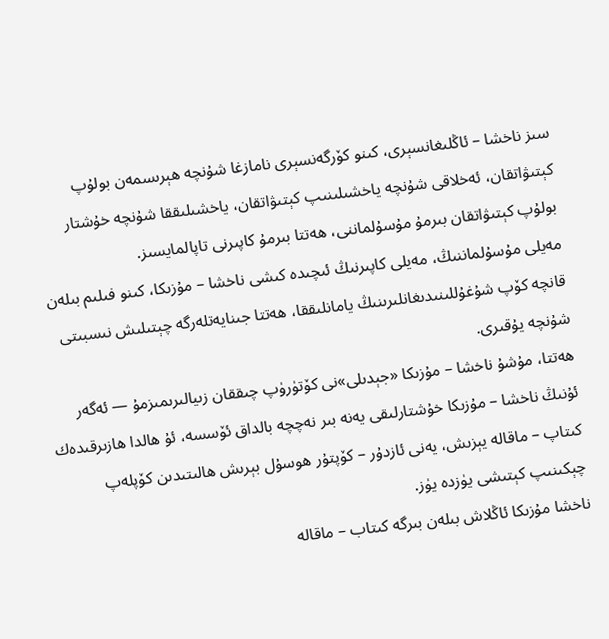سىز ناخشا – ئاڭلىغانسېرى، كىنو كۆرگەنسېرى نامازغا شۇنچە ھېرىسمەن بولۇپ كېتىۋاتقان، ئەخلاقى شۇنچە ياخشىلىنىپ كېتىۋاتقان، ياخشىلىققا شۇنچە خۇشتار بولۇپ كېتىۋاتقان بىرمۇ مۇسۇلماننى، ھەتتا بىرمۇ كاپىرنى تاپالمايسىز.
مەيلى مۇسۇلماننىڭ، مەيلى كاپىرنىڭ ئىچىدە كىشى ناخشا – مۇزىكا، كىنو فىلىم بىلەن قانچە كۆپ شۇغۇللىنىدىغانلىرىنىڭ يامانلىققا، ھەتتا جىنايەتلەرگە چېتىلىش نىسبىتى شۇنچە يۇقىرى.
ھەتتا، مۇشۇ ناخشا – مۇزىكا «جېدىلى»نى كۆتۈرۈپ چىققان زىيالىرىمىزمۇ — ئەگەر ئۇنىڭ ناخشا – مۇزىكا خۇشتارلىقى يەنە بىر نەچچە بالداق ئۆسسە، ئۇ ھالدا ھازىرقىدەك كىتاپ – ماقالە يېزىش، يەنى ئازدۇر – كۆپتۇر ھوسۇل بېرىش ھالىتىدىن كۆپلەپ چېكىنىپ كېتىشى يۈزدە يۈز.
ناخشا مۇزىكا ئاڭلاش بىلەن بىرگە كىتاب – ماقالە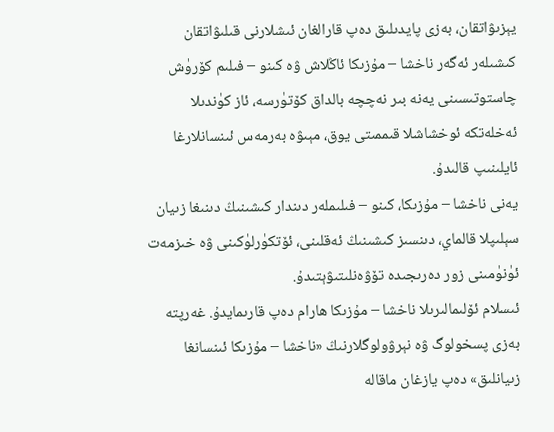يېزىۋاتقان، بەزى پايدىلىق دەپ قارالغان ئىشلارنى قىلىۋاتقان كىشىلەر ئەگەر ناخشا – مۇزىكا ئاڭلاش ۋە كىنو – فىلىم كۆرۈش چاستوتىسىنى يەنە بىر نەچچە بالداق كۆتۈرسە، ئاز كۈندىلا ئەخلەتكە ئوخشاشلا قىممىتى يوق، مېىۋە بەرمەس ئىنسانلارغا ئايلىنىپ قالىدۇ.
يەنى ناخشا – مۇزىكا، كىنو – فىلىملەر دىندار كىشىنىڭ دىنىغا زىيان سېلىپلا قالماي، دىنسىز كىشىنىڭ ئەقلىنى، ئۆتكۈرلۈكىنى ۋە خىزمەت ئۈنۈمىنى زور دەرىجىدە تۆۋەنلىتىۋېتىدۇ.
ئىسلام ئۆلىمالىرىلا ناخشا – مۇزىكا ھارام دەپ قارىمايدۇ. غەرپتە بەزى پسخولوگ ۋە نېرۋولوگلارنىڭ «ناخشا – مۇزىكا ئىنسانغا زىيانلىق» دەپ يازغان ماقالە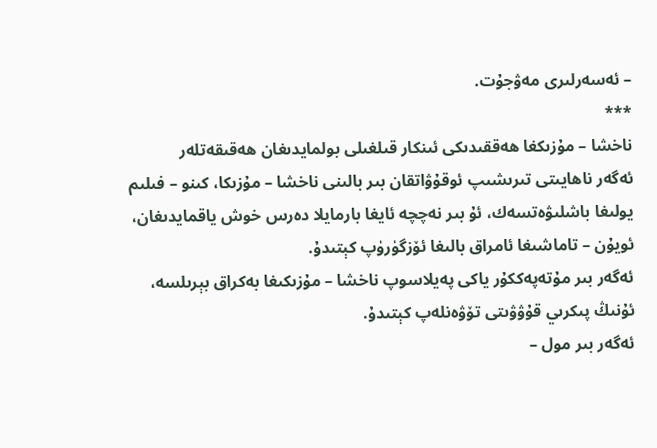– ئەسەرلىرى مەۋجۇت.
***
ناخشا – مۇزىكغا ھەققىدىكى ئىنكار قىلغىلى بولمايدىغان ھەقىقەتلەر
ئەگەر ناھايىتى تىرىشىپ ئوقۇۋاتقان بىر بالىنى ناخشا – مۇزىكا، كىنو – فىلىم يولىغا باشلىۋەتسەك، ئۇ بىر نەچچە ئايغا بارمايلا دەرس خوش ياقمايدىغان، ئويۇن – تاماشىغا ئامراق بالىغا ئۆزگۈرۈپ كېتىدۇ.
ئەگەر بىر مۇتەپەككۇر ياكى پەيلاسوپ ناخشا – مۇزىكىغا بەكراق بېرىلسە، ئۇنىڭ پىكرىي قۇۋۋىتى تۆۋەنلەپ كېتىدۇ.
ئەگەر بىر مول –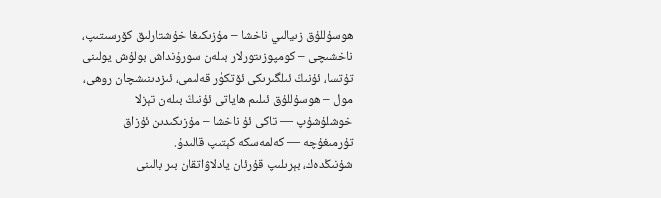ھوسۇللۇق زىيالىي ناخشا – مۇزىكىغا خۇشتارلىق كۆرسىتىپ، ناخشىچى – كومپوزىتورلار بىلەن سورۇنداش بولۇش يولىنى تۇتسا، ئۇنىڭ ئىلگىرىكى ئۆتكۈر قەلىمى، ئىزدىنىشچان روھى، مول – ھوسۇللۇق ئىلىم ھاياتى ئۇنىڭ بىلەن تېزلا خوشلۇشۇپ — تاكى ئۇ ناخشا – مۇزىكىدىن ئۇزاق تۇرمىغۇچە — كەلمەسكە كېتىپ قالىدۇ.
شۇنىڭدەك، بېرىلىپ قۇرئان يادلاۋاتقان بىر بالىنى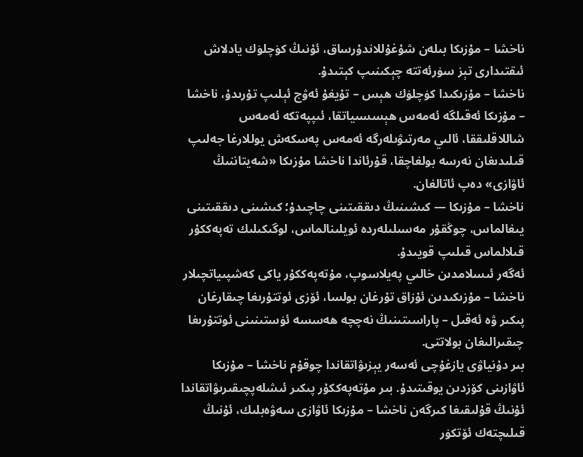ناخشا – مۇزىكا بىلەن شۇغۇللاندۇرساق، ئۇنىڭ كۈچلۈك يادلاش ئىقتىدارى تېز سۈرئەتتە چېكىنىپ كېتىدۇ.
ناخشا – مۇزىكىدا كۈچلۈك ھېس – تۇيغۇ ئەۋج ئېلىپ تۇرىدۇ، ناخشا – مۇزىكا ئەقىلگە ئەمەس ھېسسىياتقا، ئىپپەتكە ئەمەس شاللاقلىققا، ئالىي مەرتىۋىلەرگە ئەمەس پەسكەش يوللارغا جەلىپ قىلىدىغان نەرسە بولغاچقا، قۇرئاندا ناخشا مۇزىكا «شەيتاننىڭ ئاۋازى» دەپ ئاتالغان.
ناخشا – مۇزىكا — كىشىنىڭ دىققىتىنى چاچىدۇ؛ كىشىنى دىققىتىنى يىغالماس، چوڭقۇر مەسىلىلەردە ئويلىنالماس، لوگىكىلىك تەپەككۇر قىلالماس قىلىپ قويىدۇ.
ئەگەر ئىسلامدىن خالىي پەيلاسوپ، مۇتەپەككۇر ياكى كەشپىياتچىلار ناخشا – مۇزىكىدىن ئۇزاق تۇرغان بولسا، ئۆزى ئوتتۇرىغا چىقارغان پىكىر ۋە ئەقىل – پاراسىتىنىڭ نەچچە ھەسسە ئۈستىنىنى ئوتتۇرىغا چىقىرالىغان بولاتتى.
بىر دۇنياۋى يازغۇچى ئەسەر يېزىۋاتقاندا چوقۇم ناخشا – مۇزىكا ئاۋازىنى كۆزدىن يوقىتىدۇ. بىر مۇتەپەككۇر پىكىر ئىشلەپچىقىرىۋاتقاندا ئۇنىڭ قۇلىقىغا كىرگەن ناخشا – مۇزىكا ئاۋازى سەۋەبلىك، ئۇنىڭ قىلىچتەك ئۆتكۈر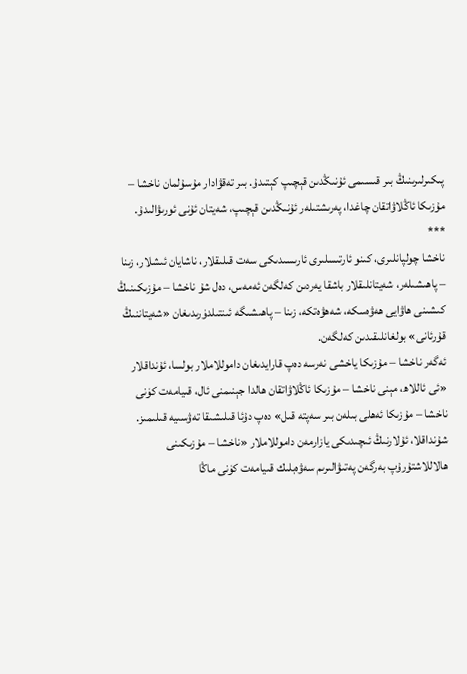پىكىرلىرىنىڭ بىر قىسىمى ئۇنىڭدىن قېچىپ كېتىدۇ. بىر تەقۋادار مۇسۇلمان ناخشا – مۇزىكا ئاڭلاۋاتقان چاغدا، پەرىشتىلەر ئۇنىڭدىن قېچىپ، شەيتان ئۇنى ئورىۋالىدۇ.
***
ناخشا چولپانلىرى، كىنو ئارتىسلىرى ئارىسىدىكى سەت قىلىقلار، ناشايان ئىشلار، زىنا – پاھىشىلەر، شەيتانلىقلار باشقا يەردىن كەلگەن ئەمەس، دەل شۇ ناخشا – مۇزىكىنىڭ كىشىنى ھاۋايى ھەۋەسكە، شەھۋەتكە، زىنا – پاھىشىگە ئىنتىلدۈرىدىغان «شەيتاننىڭ قۇرئانى» بولغانلىقىدىن كەلگەن.
ئەگەر ناخشا – مۇزىكا ياخشى نەرسە دەپ قارايدىغان داموللاملار بولسا، ئۇنداقلار «ئى ئاللاھ، مېنى ناخشا – مۇزىكا ئاڭلاۋاتقان ھالدا جېنىمنى ئال، قىيامەت كۈنى ناخشا – مۇزىكا ئەھلى بىلەن بىر سەپتە قىل» دەپ دۇئا قىلىشىقا تەۋسىيە قىلىمىز. شۇنداقلا، ئۇلارنىڭ ئىچىدىكى يازارمەن داموللاملار «ناخشا – مۇزىكىنى ھالاللاشتۇرۇپ بەرگەن پەتىۋالىرىم سەۋەبلىك قىيامەت كۈنى ماڭا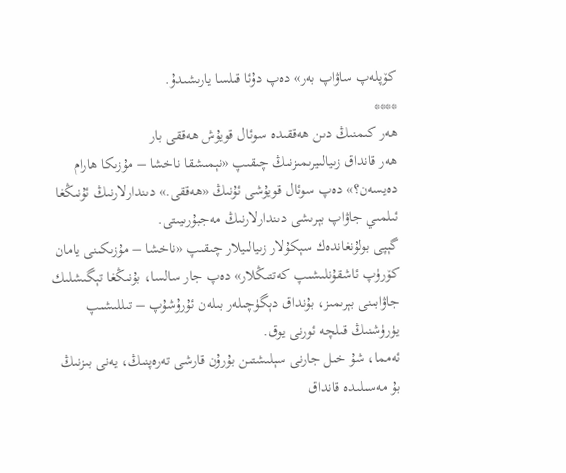كۆپلەپ ساۋاپ بەر» دەپ دۇئا قىلسا يارىشىدۇ.
****
ھەر كىمنىڭ دىن ھەققىدە سوئال قويۇش ھەققى بار
ھەر قانداق زىيالىيرىمىزنىڭ چىقىپ «نېمىشقا ناخشا – مۇزىكا ھارام دەيسەن؟» دەپ سوئال قويۇشى ئۇنىڭ «ھەققى.» دىندارلارنىڭ ئۇنىڭغا ئىلمىي جاۋاپ بېرىشى دىندارلارنىڭ مەجبۇرىيىتى.
گېپى بولۇنغاندەك سېكۇلار زىيالىيلار چىقىپ «ناخشا – مۇزىكىنى يامان كۆرۈپ ئاشقۇنلىشىپ كەتتىڭلار» دەپ جار سالسا، بۇنىڭغا تېگىشلىك جاۋابىنى بېرىمىز، بۇنداق دېگۈچىلەر بىلەن ئۇرۇشۇپ – تىللىشىپ يۈرۈشنىڭ قىلچە ئورنى يوق.
ئەمما، شۇ خىل جارنى سېلىشتىن بۇرۇن قارشى تەرەپنىڭ، يەنى بىزنىڭ بۇ مەسىلىدە قانداق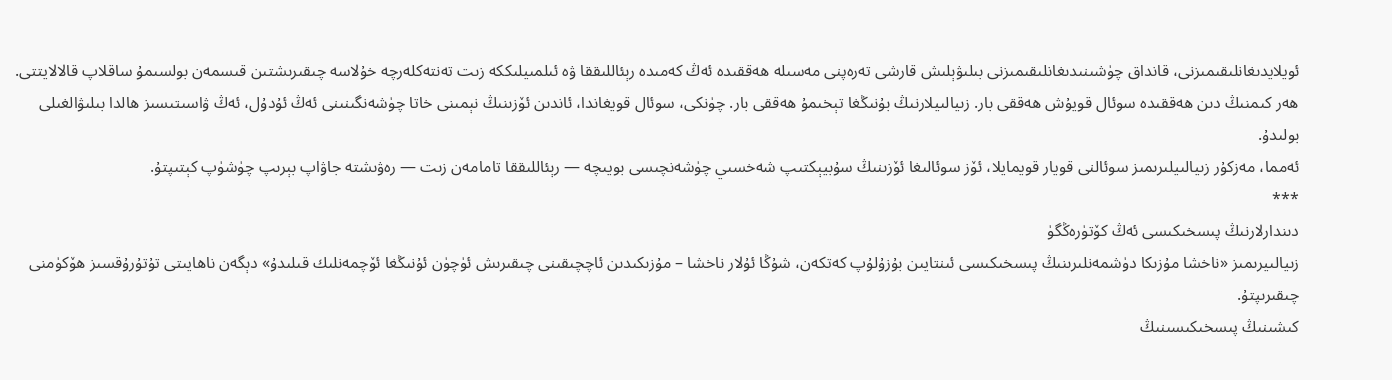ئويلايدىغانلىقىمىزنى، قانداق چۈشىنىدىغانلىقىمىزنى بىلىۋېلىش قارشى تەرەپنى مەسىلە ھەققىدە ئەڭ كەمىدە رېئاللىققا ۋە ئىلمىيلىككە زىت تەنتەكلەرچە خۇلاسە چىقىرىشتىن قىسمەن بولسىمۇ ساقلاپ قالالايتتى.
ھەر كىمنىڭ دىن ھەققىدە سوئال قويۇش ھەققى بار. زىيالىيلارنىڭ بۇنىڭغا تېخىمۇ ھەققى بار. چۈنكى، سوئال قويغاندا، ئاندىن ئۆزىنىڭ نېمىنى خاتا چۈشەنگىنىنى ئەڭ ئۇدۇل، ئەڭ ۋاسىتىسىز ھالدا بىلىۋالغىلى بولىدۇ.
ئەمما، مەزكۇر زىيالىيلىرىمىز سوئالنى قويار قويمايلا، ئۆز سوئالىغا ئۆزىنىڭ سۇبيېكتىپ شەخسىي چۈشەنچىسى بويىچە — رېئاللىققا تامامەن زىت — رەۋىشتە جاۋاپ بېرىپ چۈشۈپ كېتىپتۇ.
***
دىندارلارنىڭ پىسخىكىسى ئەڭ كۆتۈرەڭگۈ
زىيالىيرىمىز «ناخشا مۇزىكا دۈشمەنلىرىنىڭ پىسخىكىسى ئىنتايىن بۇزۇلۇپ كەتكەن، شۇڭا ئۇلار ناخشا – مۇزىكىدىن ئاچچىقىنى چىقىرىش ئۈچۈن ئۇنىڭغا ئۆچمەنلىك قىلىدۇ» دېگەن ناھايىتى تۇتۇرۇقسىز ھۆكۈمنى چىقىرىپتۇ.
كىشىنىڭ پىسخىكىسىنىڭ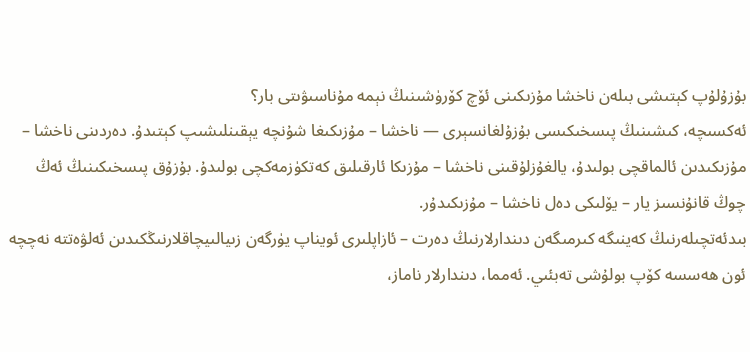بۇزۇلۇپ كېتىشى بىلەن ناخشا مۇزىكىنى ئۆچ كۆرۈشىنىڭ نېمە مۇناسىۋىتى بار؟
ئەكسىچە، كىشىنىڭ پىسخىكىسى بۇزۇلغانسېرى — ناخشا – مۇزىكىغا شۇنچە يېقىنلىشىپ كېتىدۇ. دەردىنى ناخشا – مۇزىكىدىن ئالماقچى بولىدۇ، يالغۇزلۇقىنى ناخشا – مۇزىكا ئارقىلىق كەتكۈزمەكچى بولىدۇ. بۇزۇق پىسخىكىنىڭ ئەڭ چوڭ قانۇنسىز يار – يۆلىكى دەل ناخشا – مۇزىكىدۇر.
بىدئەتچىلەرنىڭ كەينىگە كىرمىگەن دىندارلارنىڭ دەرت – ئازاپلىرى ئويناپ يۈرگەن زىيالىيچاقلارنىڭكىدىن ئەلۋەتتە نەچچە ئون ھەسسە كۆپ بولۇشى تەبئىي. ئەمما، دىندارلار ناماز،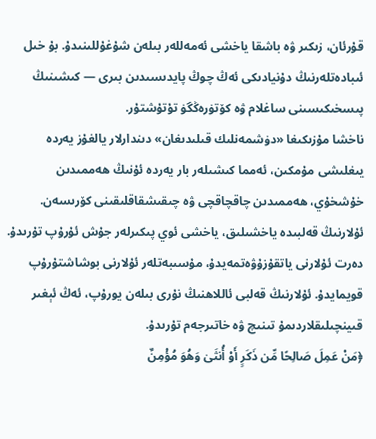قۇرئان، زىكىر ۋە باشقا ياخشى ئەمەللەر بىلەن شۇغۇللىنىدۇ. بۇ خىل ئىبادەتلەرنىڭ دۇنيادىكى ئەڭ چوڭ پايدىسىدىن بىرى — كىشىنىڭ پىسخىكىسىنى ساغلام ۋە كۆتۈرەڭگۈ تۇتۇشتۇر.
ناخشا مۇزىكىغا «دۈشمەنلىك قىلىدىغان» دىندارلار يالغۇز يەردە يىغلىشى مۇمكىن، ئەمما كىشىلەر بار يەردە ئۇنىڭ ھەممىدىن خۇشخۇي، ھەممىدىن چاقچاقچى ۋە چىقىشقاقلىقىنى كۆرىسەن. ئۇلارنىڭ قەلبىدە ياخشىلىق، ياخشى ئوي پىكىرلەر جۇش ئۇرۇپ تۇرىدۇ. دەرت ئۇلارنى ياتقۇزۇۋەتمەيدۇ، مۇسىبەتلەر ئۇلارنى بوشاشتۇرۇپ قويمايدۇ. ئۇلارنىڭ قەلبى ئاللاھنىڭ نۇرى بىلەن يورۇپ، ئەڭ ئېغىر قىينچىلىقلاردىمۇ تىنىچ ۋە خاتىرجەم تۇرىدۇ.
﴿مَنْ عَمِلَ صَالِحًا مِّن ذَكَرٍ أَوْ أُنثَىٰ وَهُوَ مُؤْمِنٌ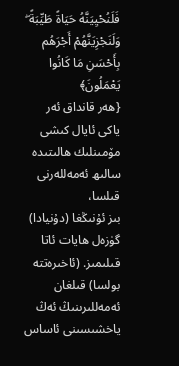فَلَنُحْيِيَنَّهُ حَيَاةً طَيِّبَةً ۖ وَلَنَجْزِيَنَّهُمْ أَجْرَهُم بِأَحْسَنِ مَا كَانُوا يَعْمَلُونَ﴾
{ھەر قانداق ئەر ياكى ئايال كىشى مۆمىنلىك ھالىتىدە سالىھ ئەمەللەرنى قىلسا،
بىز ئۇنىڭغا (دۇنيادا) گۈزەل ھايات ئاتا قىلىمىز. (ئاخىرەتتە بولسا) قىلغان ئەمەللىرىنىڭ ئەڭ ياخشىسىنى ئاساس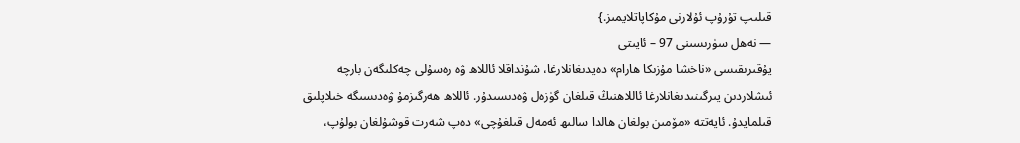قىلىپ تۇرۇپ ئۇلارنى مۇكاپاتلايمىز.}
— نەھل سۈرىسىنى 97 – ئايىتى
يۇقىرىقىسى «ناخشا مۇزىكا ھارام» دەيدىغانلارغا، شۇنداقلا ئاللاھ ۋە رەسۇلى چەكلىگەن بارچە ئىشلاردىن يىرگىنىدىغانلارغا ئاللاھنىڭ قىلغان گۈزەل ۋەدىسىدۇر. ئاللاھ ھەرگىزمۇ ۋەدىسىگە خىلاپلىق قىلمايدۇ. ئايەتتە «مۆمىن بولغان ھالدا سالىھ ئەمەل قىلغۇچى» دەپ شەرت قوشۇلغان بولۇپ،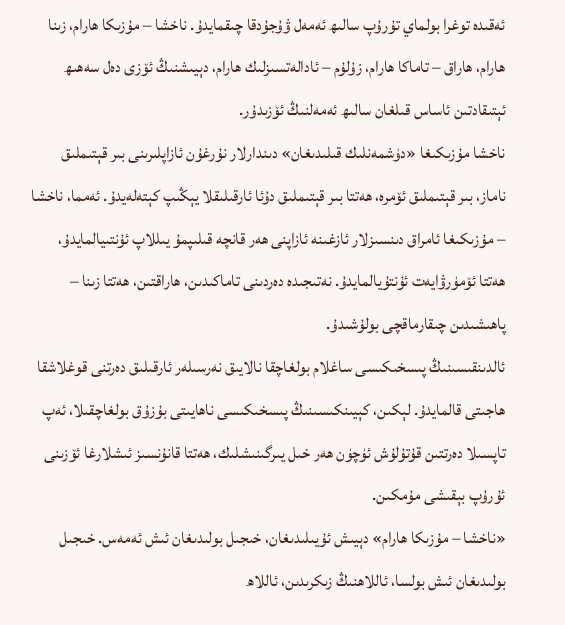ئەقىدە توغرا بولماي تۇرۇپ سالىھ ئەمەل ۋۇجۇدقا چىقمايدۇ. ناخشا – مۇزىكا ھارام، زىنا ھارام، ھاراق – تاماكا ھارام، زۇلۇم – ئادالەتسىزلىك ھارام، دېيىشنىڭ ئۆزى دەل سەھىھ ئېتىقادتىن ئاساس قىلغان سالىھ ئەمەلنىڭ ئۆزىدۇر.
ناخشا مۇزىكىغا «دۈشمەنلىك قىلىدىغان» دىندارلار نۇرغۇن ئازاپلىرىنى بىر قېتىملىق ناماز، بىر قېتىملىق ئۆمرە، ھەتتا بىر قېتىملىق دۇئا ئارقىلىقلا يېڭىپ كېتەلەيدۇ. ئەمما، ناخشا – مۇزىكىغا ئامراق دىنسىزلار ئازغىنە ئازاپنى ھەر قانچە قىلىپمۇ يىللاپ ئۇنتىيالمايدۇ، ھەتتا ئۆمۈرۋايەت ئۇنتۇيالمايدۇ. نەتىجىدە دەردىنى تاماكىدىن، ھاراقتىن، ھەتتا زىنا – پاھىشىدىن چىقارماقچى بولۇشىدۇ.
ئالدىنقىسىنىڭ پىسخىكىسى ساغلام بولغاچقا نالايىق نەرسىلەر ئارقىلىق دەرتنى قوغلاشقا ھاجىتى قالمايدۇ. لېكىن، كېيىنكىسىنىڭ پىسخىكىسى ناھايىتى بۇزۇق بولغاچقىلا، ئەپ تاپسىلا دەرتتىن قۇتۇلۇش ئۈچۈن ھەر خىل يىرگىنىشلىك، ھەتتا قانۇنسىز ئىشلارغا ئۆزىنى ئۇرۇپ بېقىشى مۇمكىن.
«ناخشا – مۇزىكا ھارام» دېيىش ئۇيىلىدىغان، خىجىل بولىدىغان ئىش ئەمەس. خىجىل بولىدىغان ئىش بولسا، ئاللاھنىڭ زىكرىدىن، ئاللاھ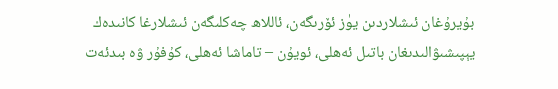بۇيرۇغان ئىشلاردىن يۈز ئۆرىگەن، ئاللاھ چەكلىگەن ئىشلارغا كانىدەك يېپىشىۋالىدىغان باتىل ئەھلى، ئويۇن – تاماشا ئەھلى، كۇفۇر ۋە بىدئەت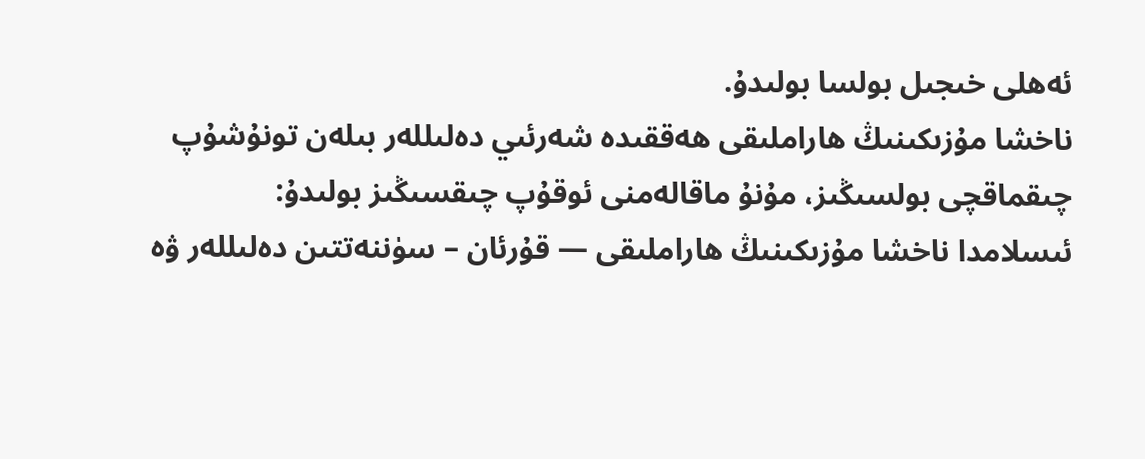ئەھلى خىجىل بولسا بولىدۇ.
ناخشا مۇزىكىنىڭ ھاراملىقى ھەققىدە شەرئىي دەلىللەر بىلەن تونۇشۇپ چىقماقچى بولسىڭىز، مۇنۇ ماقالەمنى ئوقۇپ چىقسىڭىز بولىدۇ:
ئىسلامدا ناخشا مۇزىكىنىڭ ھاراملىقى — قۇرئان – سۈننەتتىن دەلىللەر ۋە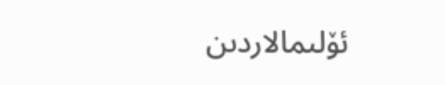ئۆلىمالاردىن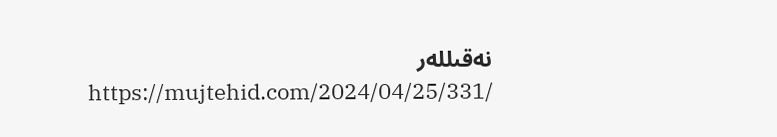نەقىللەر
https://mujtehid.com/2024/04/25/331/